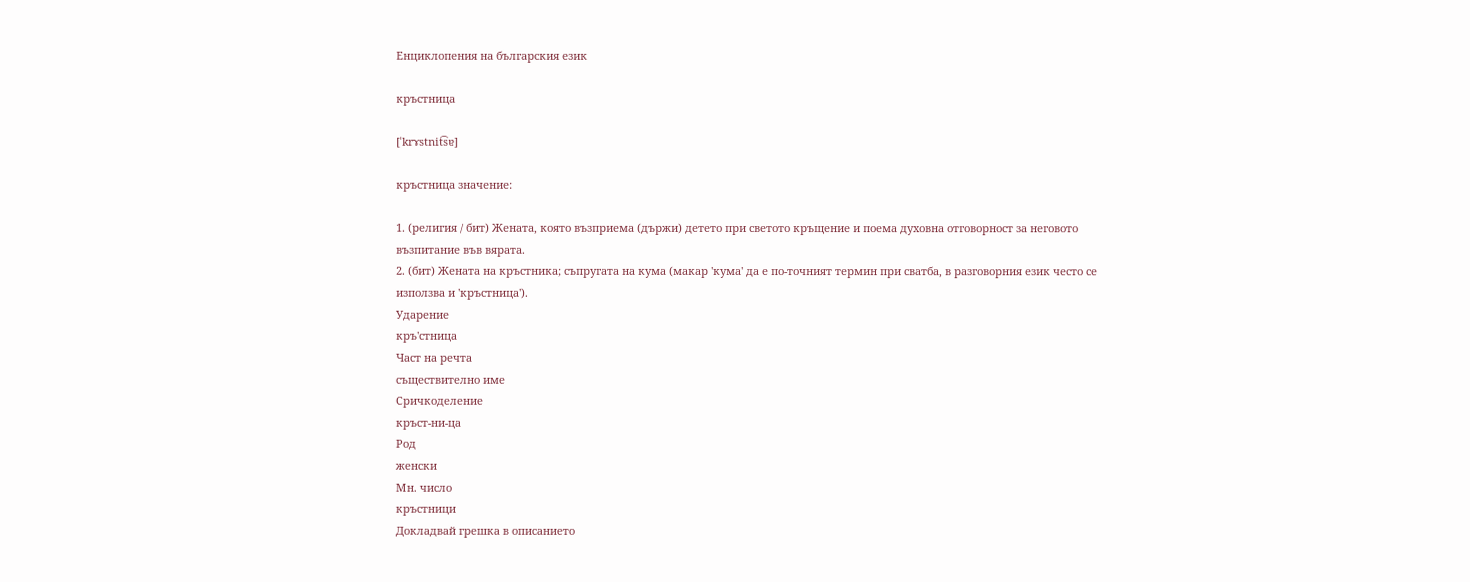Енциклопения на българския език

кръстница

[ˈkrɤstnit͡sɐ]

кръстница значение:

1. (религия / бит) Жената, която възприема (държи) детето при светото кръщение и поема духовна отговорност за неговото възпитание във вярата.
2. (бит) Жената на кръстника; съпругата на кума (макар 'кума' да е по-точният термин при сватба, в разговорния език често се използва и 'кръстница').
Ударение
кръ'стница
Част на речта
съществително име
Сричкоделение
кръст-ни-ца
Род
женски
Мн. число
кръстници
Докладвай грешка в описанието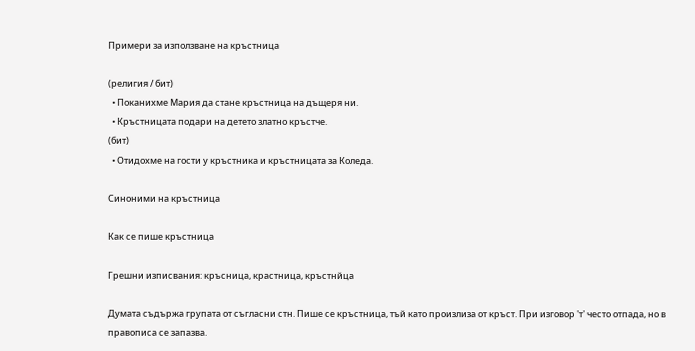Примери за използване на кръстница

(религия / бит)
  • Поканихме Мария да стане кръстница на дъщеря ни.
  • Кръстницата подари на детето златно кръстче.
(бит)
  • Отидохме на гости у кръстника и кръстницата за Коледа.

Синоними на кръстница

Как се пише кръстница

Грешни изписвания: кръсница, крастница, кръстнйца

Думата съдържа групата от съгласни стн. Пише се кръстница, тъй като произлиза от кръст. При изговор 'т' често отпада, но в правописа се запазва.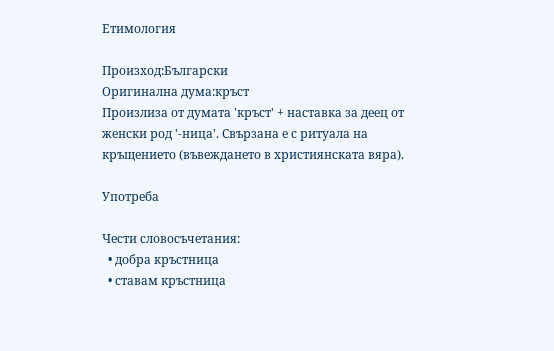Етимология

Произход:Български
Оригинална дума:кръст
Произлиза от думата 'кръст' + наставка за деец от женски род '-ница'. Свързана е с ритуала на кръщението (въвеждането в християнската вяра).

Употреба

Чести словосъчетания:
  • добра кръстница
  • ставам кръстница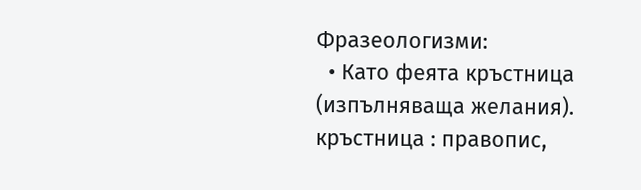Фразеологизми:
  • Като феята кръстница (изпълняваща желания).
кръстница : правопис,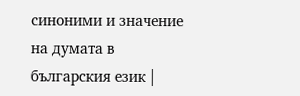синоними и значение на думата в българския език |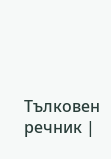Тълковен речник |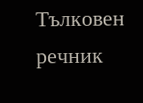Тълковен речник